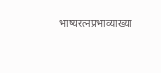भाष्यरत्नप्रभाव्याख्या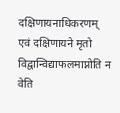दक्षिणायनाधिकरणम्
एवं दक्षिणायने मृतो विद्वान्विद्याफलमाप्नोति न वेति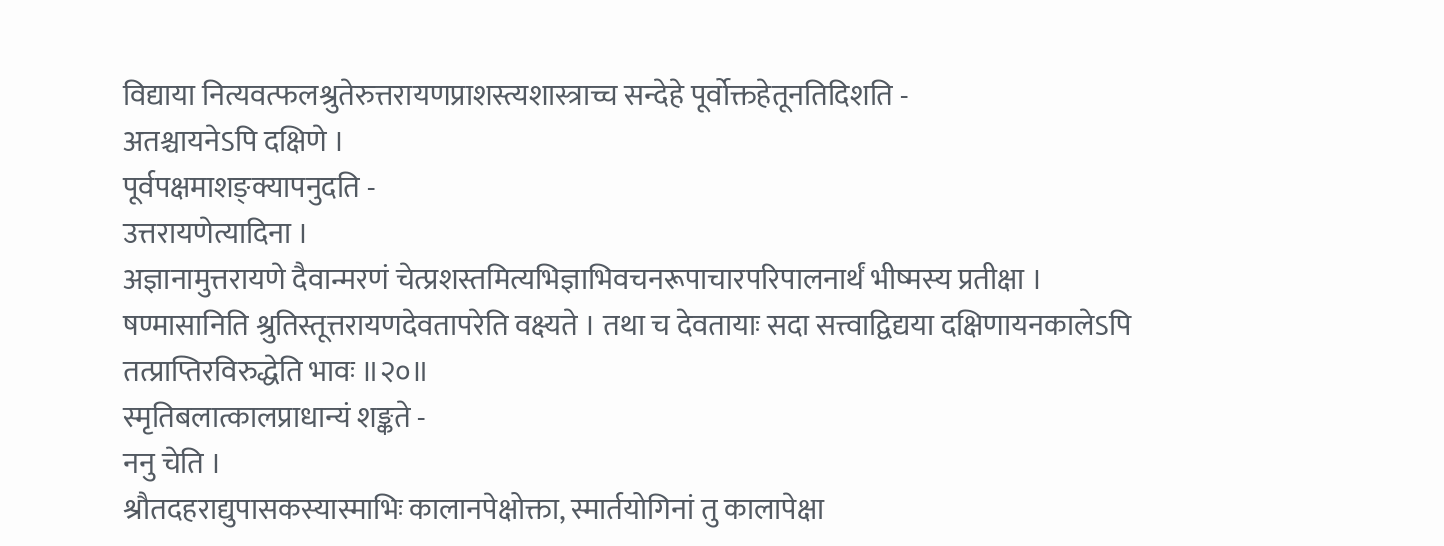विद्याया नित्यवत्फलश्रुतेरुत्तरायणप्राशस्त्यशास्त्राच्च सन्देहे पूर्वोक्तहेतूनतिदिशति -
अतश्चायनेऽपि दक्षिणे ।
पूर्वपक्षमाशङ्क्यापनुदति -
उत्तरायणेत्यादिना ।
अज्ञानामुत्तरायणे दैवान्मरणं चेत्प्रशस्तमित्यभिज्ञाभिवचनरूपाचारपरिपालनार्थं भीष्मस्य प्रतीक्षा । षण्मासानिति श्रुतिस्तूत्तरायणदेवतापरेति वक्ष्यते । तथा च देवतायाः सदा सत्त्वाद्विद्यया दक्षिणायनकालेऽपि तत्प्राप्तिरविरुद्धेति भावः ॥२०॥
स्मृतिबलात्कालप्राधान्यं शङ्कते -
ननु चेति ।
श्रौतदहराद्युपासकस्यास्माभिः कालानपेक्षोक्ता, स्मार्तयोगिनां तु कालापेक्षा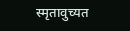स्मृतावुच्यत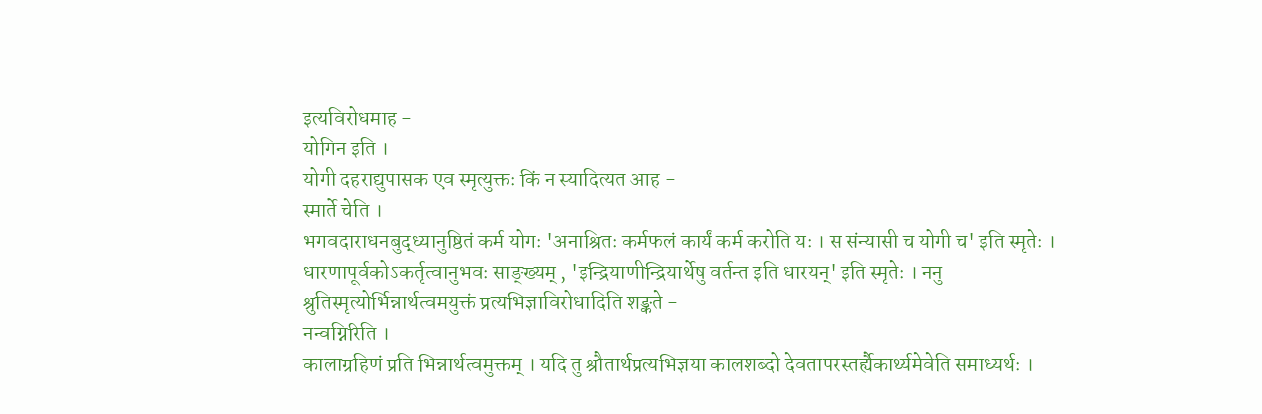इत्यविरोधमाह -
योगिन इति ।
योगी दहराद्युपासक एव स्मृत्युक्तः किं न स्यादित्यत आह -
स्मार्ते चेति ।
भगवदाराधनबुद्ध्यानुष्ठितं कर्म योगः 'अनाश्रितः कर्मफलं कार्यं कर्म करोति यः । स संन्यासी च योगी च' इति स्मृतेः । धारणापूर्वकोऽकर्तृत्वानुभवः साङ्ख्यम् , 'इन्द्रियाणीन्द्रियार्थेषु वर्तन्त इति धारयन्' इति स्मृतेः । ननु श्रुतिस्मृत्योर्भिन्नार्थत्वमयुक्तं प्रत्यभिज्ञाविरोधादिति शङ्कते -
नन्वग्निरिति ।
कालाग्रहिणं प्रति भिन्नार्थत्वमुक्तम् । यदि तु श्रौतार्थप्रत्यभिज्ञया कालशब्दो देवतापरस्तर्ह्यैकार्थ्यमेवेति समाध्यर्थः ।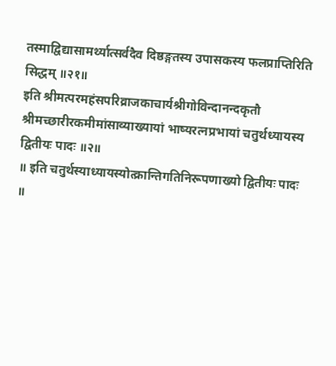तस्माद्विद्यासामर्थ्यात्सर्वदैव दिष्ठङ्गतस्य उपासकस्य फलप्राप्तिरिति सिद्धम् ॥२१॥
इति श्रीमत्परमहंसपरिव्राजकाचार्यश्रीगोविन्दानन्दकृतौ श्रीमच्छारीरकमीमांसाव्याख्यायां भाष्यरत्नप्रभायां चतुर्थध्यायस्य द्वितीयः पादः ॥२॥
॥ इति चतुर्थस्याध्यायस्योत्क्रान्तिगतिनिरूपणाख्यो द्वितीयः पादः ॥